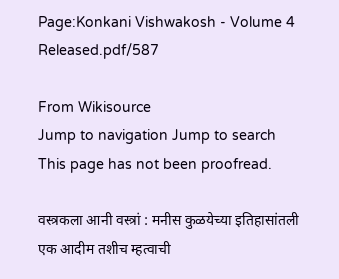Page:Konkani Vishwakosh - Volume 4 Released.pdf/587

From Wikisource
Jump to navigation Jump to search
This page has not been proofread.

वस्त्रकला आनी वस्त्रां : मनीस कुळयेच्या इतिहासांतली एक आदीम तशीच म्हत्वाची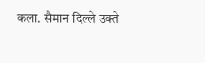कला. सैमान दिल्ले उक्ते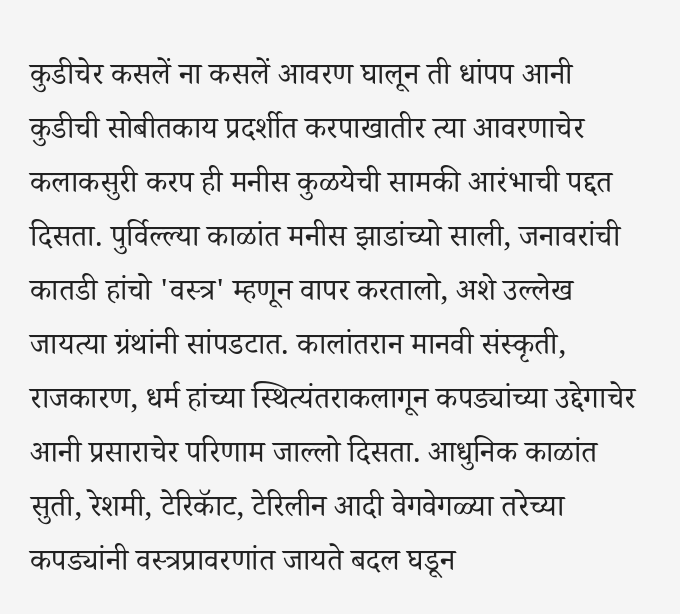कुडीचेर कसलें ना कसलें आवरण घालून ती धांपप आनी कुडीची सोबीतकाय प्रदर्शीत करपाखातीर त्या आवरणाचेर कलाकसुरी करप ही मनीस कुळयेची सामकी आरंभाची पद्दत दिसता. पुर्विल्ल्या काळांत मनीस झाडांच्यो साली, जनावरांची कातडी हांचो 'वस्त्र' म्हणून वापर करतालो, अशे उल्लेख जायत्या ग्रंथांनी सांपडटात. कालांतरान मानवी संस्कृती, राजकारण, धर्म हांच्या स्थित्यंतराकलागून कपड्यांच्या उद्देगाचेर आनी प्रसाराचेर परिणाम जाल्लो दिसता. आधुनिक काळांत सुती, रेशमी, टेरिकॅाट, टेरिलीन आदी वेगवेगळ्या तरेच्या कपड्यांनी वस्त्रप्रावरणांत जायते बदल घडून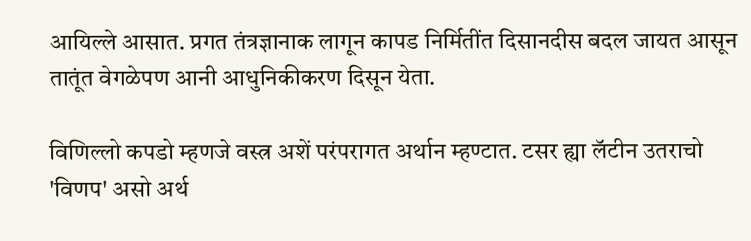आयिल्ले आसात. प्रगत तंत्रज्ञानाक लागून कापड निर्मितींत दिसानदीस बदल जायत आसून तातूंत वेगळेपण आनी आधुनिकीकरण दिसून येता.

विणिल्लो कपडो म्हणजे वस्त्र अशें परंपरागत अर्थान म्हण्टात. टसर ह्या लॅटीन उतराचो 'विणप' असो अर्थ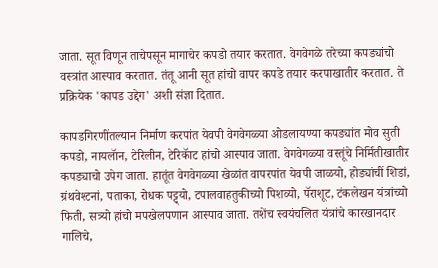जाता. सूत विणून ताचेपसून मागाचेर कपडो तयार करतात. वेगवेगळे तरेच्या कपड्यांचो वस्त्रांत आस्पाव करतात. तंतू आनी सूत हांचो वापर कपडे तयार करपाखातीर करतात. ते प्रक्रियेक 'कापड उद्देग' अशी संज्ञा दितात.

कापडगिरणींतल्यान निर्माण करपांत येवपी वेगवेगळ्या ओडलायण्या कपड्यांत मोव सुती कपडो, नायलॅान, टेरिलीन, टेरिकॅाट हांचो आस्पाव जाता. वेगवेगळ्या वस्तूंचे निर्मितीखातीर कपड्याचो उपेग जाता. हातूंत वेगवेगळ्या खेळांत वापरपांत येवपी जाळयो, होड्यांचीं शिडां, ग्रंथवेश्टनां, पताका, रोधक पट्ट्यो, टपालवाहतुकीच्यो पिशव्यो, पॅराशूट, टंकलेखन यंत्रांच्यो फिती, सत्र्यो हांचो मपखेलपणान आस्पाव जाता. तशेंच स्वयंचलित यंत्रांचे कारखानदार गालिचे,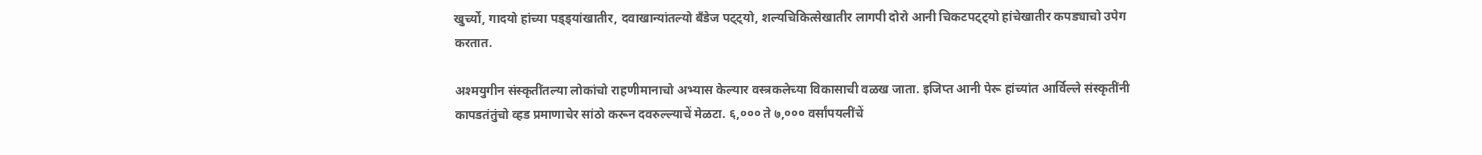खुर्च्यो, गादयो हांच्या पड्ड्यांखातीर, दवाखान्यांतल्यो बँडेज पट्ट्यो, शल्यचिकित्सेखातीर लागपी दोरो आनी चिकटपट्ट्यो हांचेखातीर कपड्याचो उपेग करतात.

अश्मयुगीन संस्कृतींतल्या लोकांचो राहणीमानाचो अभ्यास केल्यार वस्त्रकलेच्या विकासाची वळख जाता. इजिप्त आनी पेरू हांच्यांत आर्विल्ले संस्कृतींनी कापडतंतुंचो व्हड प्रमाणाचेर सांठो करून दवरुल्ल्याचें मेळटा. ६,००० ते ७,००० वर्सांपयलींचें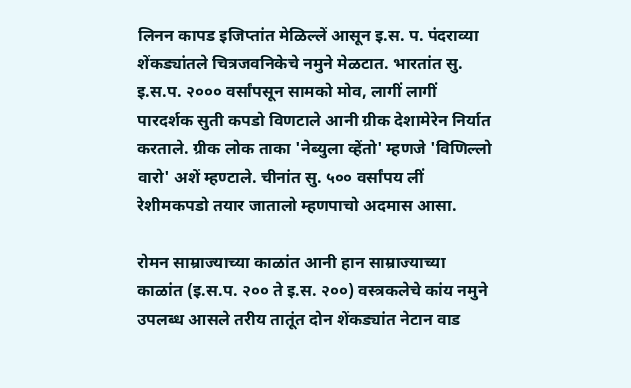लिनन कापड इजिप्तांत मेळिल्लें आसून इ.स. प. पंदराव्या शेंकड्यांतले चित्रजवनिकेचे नमुने मेळटात. भारतांत सु. इ.स.प. २००० वर्सांपसून सामको मोव, लागीं लागीं पारदर्शक सुती कपडो विणटाले आनी ग्रीक देशामेरेन निर्यात करताले. ग्रीक लोक ताका 'नेब्युला व्हेंतो' म्हणजे 'विणिल्लो वारो' अशें म्हण्टाले. चीनांत सु. ५०० वर्सांपय लीं रेशीमकपडो तयार जातालो म्हणपाचो अदमास आसा.

रोमन साम्राज्याच्या काळांत आनी हान साम्राज्याच्या काळांत (इ.स.प. २०० ते इ.स. २००) वस्त्रकलेचे कांय नमुने उपलब्ध आसले तरीय तातूंत दोन शेंकड्यांत नेटान वाड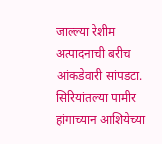जाल्ल्या रेशीम अत्पादनाची बरीच आंकडेवारी सांपडटा. सिरियांतल्या पामीर हांगाच्यान आशियेच्या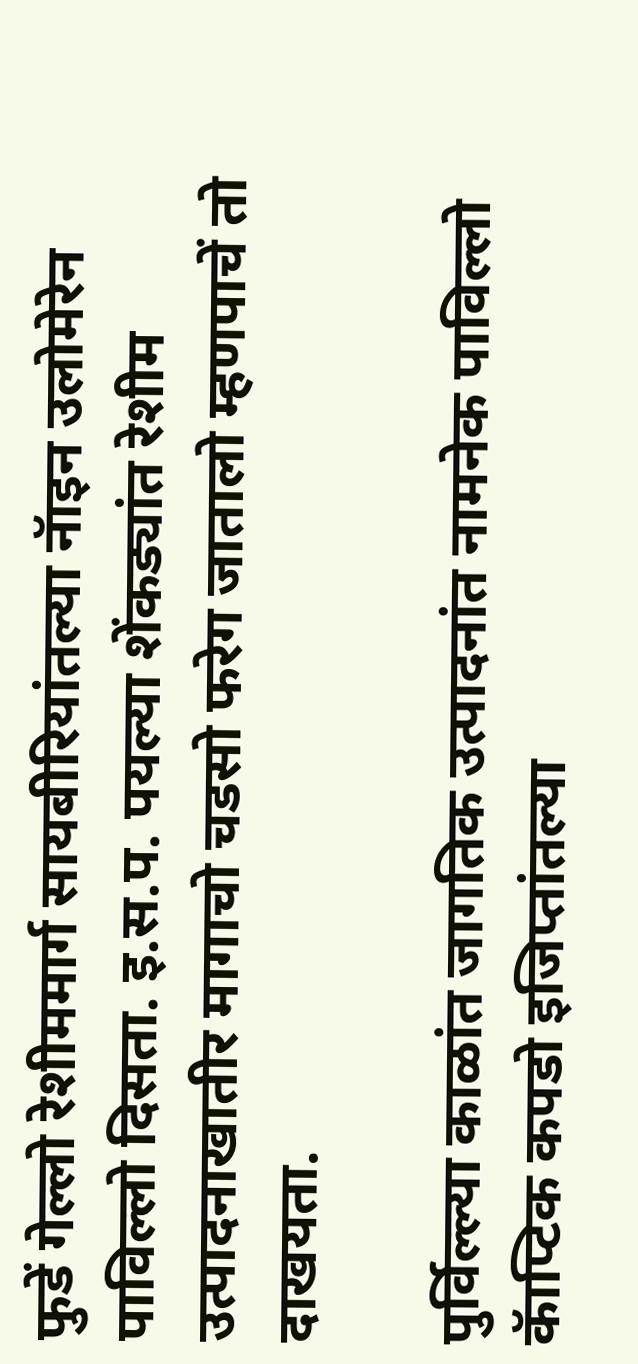फुडें गेल्लो रेशीममार्ग सायबीरियांतल्या नॅाइन उलोमेरेन पाविल्लो दिसता. इ.स.प. पयल्या शेंकड्यांत रेशीम उत्पादनाखातीर मागाचो चडसो फरेग जातालो म्हणपाचें तो दाखयता.

पुर्विल्ल्या काळांत जागतिक उत्पादनांत नामनेक पाविल्लो कॅाप्टिक कपडो इजिप्तांतल्या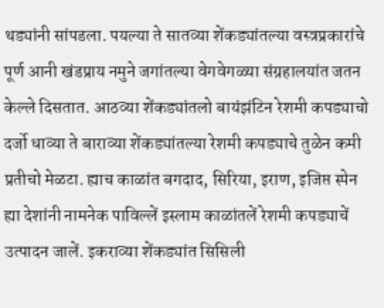थड्यांनी सांपडला. पयल्या ते सातव्या शेंकड्यांतल्या वस्त्रप्रकारांचे पूर्ण आनी खंडप्राय नमुने जगांतल्या वेगवेगळ्या संग्रहालयांत जतन केल्ले दिसतात. आठव्या शेंकड्यांतलो बायंझंटिन रेशमी कपड्याचो दर्जो धाव्या ते बाराव्या शेंकड्यांतल्या रेशमी कपड्याचे तुळेन कमी प्रतीचो मेळटा. ह्याच काळांत बगदाद, सिरिया, इराण, इजिप्त स्पेन ह्या देशांनी नामनेक पाविल्लें इस्लाम काळांतलें रेशमी कपड्याचें उत्पादन जालें. इकराव्या शेंकड्यांत सिसिली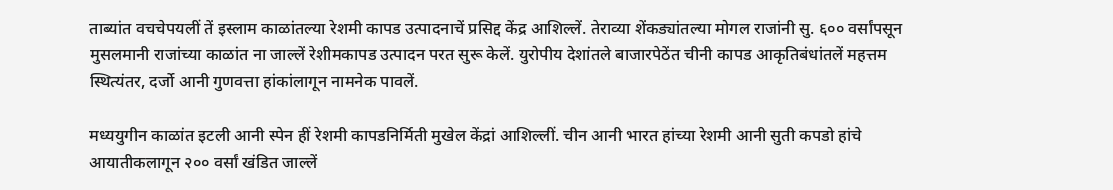ताब्यांत वचचेपयलीं तें इस्लाम काळांतल्या रेशमी कापड उत्पादनाचें प्रसिद्द केंद्र आशिल्लें. तेराव्या शेंकड्यांतल्या मोगल राजांनी सु. ६०० वर्सांपसून मुसलमानी राजांच्या काळांत ना जाल्लें रेशीमकापड उत्पादन परत सुरू केलें. युरोपीय देशांतले बाजारपेठेंत चीनी कापड आकृतिबंधांतलें महत्तम स्थित्यंतर, दर्जो आनी गुणवत्ता हांकांलागून नामनेक पावलें.

मध्ययुगीन काळांत इटली आनी स्पेन हीं रेशमी कापडनिर्मिती मुखेल केंद्रां आशिल्लीं. चीन आनी भारत हांच्या रेशमी आनी सुती कपडो हांचे आयातीकलागून २०० वर्सां खंडित जाल्लें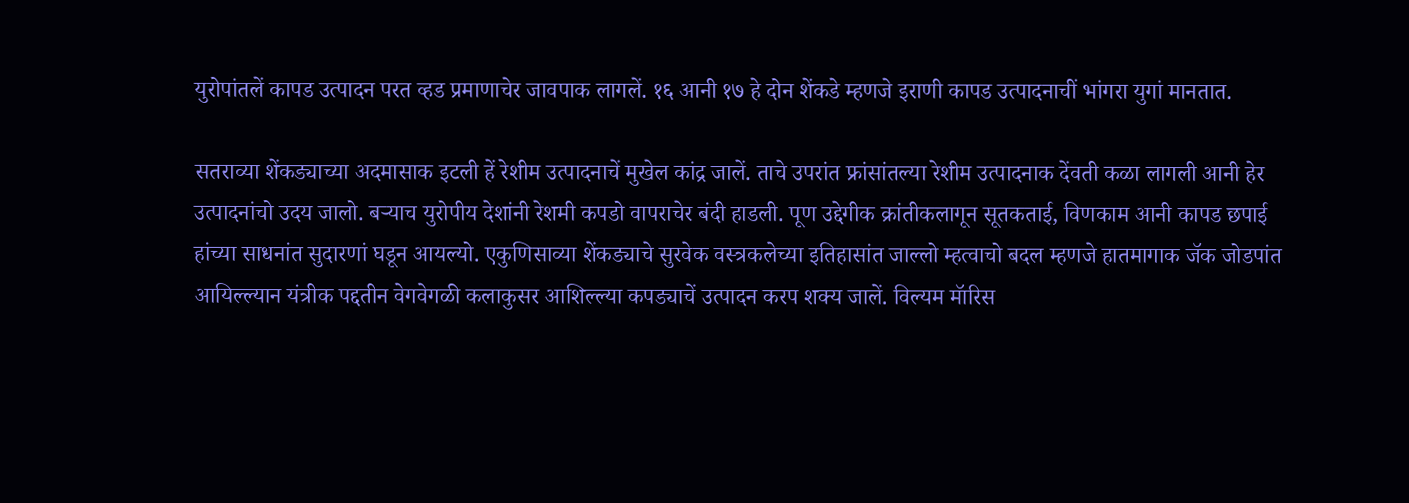युरोपांतलें कापड उत्पादन परत व्हड प्रमाणाचेर जावपाक लागलें. १६ आनी १७ हे दोन शेंकडे म्हणजे इराणी कापड उत्पादनाचीं भांगरा युगां मानतात.

सतराव्या शेंकड्याच्या अदमासाक इटली हें रेशीम उत्पादनाचें मुखेल कांद्र जालें. ताचे उपरांत फ्रांसांतल्या रेशीम उत्पादनाक देंवती कळा लागली आनी हेर उत्पादनांचो उदय जालो. बऱ्याच युरोपीय देशांनी रेशमी कपडो वापराचेर बंदी हाडली. पूण उद्देगीक क्रांतीकलागून सूतकताई, विणकाम आनी कापड छपाई हांच्या साधनांत सुदारणां घडून आयल्यो. एकुणिसाव्या शेंकड्याचे सुरवेक वस्त्रकलेच्या इतिहासांत जाल्लो म्हत्वाचो बदल म्हणजे हातमागाक जॅक जोडपांत आयिल्ल्यान यंत्रीक पद्दतीन वेगवेगळी कलाकुसर आशिल्ल्या कपड्याचें उत्पादन करप शक्य जालें. विल्यम मॅारिस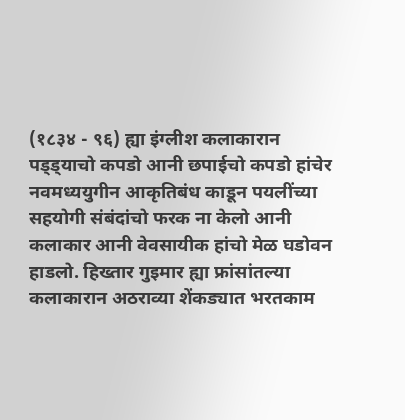(१८३४ - ९६) ह्या इंग्लीश कलाकारान पड्ड्याचो कपडो आनी छपाईचो कपडो हांचेर नवमध्ययुगीन आकृतिबंध काडून पयलींच्या सहयोगी संबंदांचो फरक ना केलो आनी कलाकार आनी वेवसायीक हांचो मेळ घडोवन हाडलो. हिख्तार गुइमार ह्या फ्रांसांतल्या कलाकारान अठराव्या शेंकड्यात भरतकाम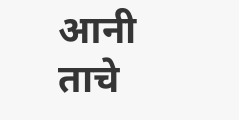आनी ताचे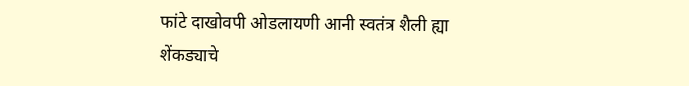फांटे दाखोवपी ओडलायणी आनी स्वतंत्र शैली ह्या शेंकड्याचे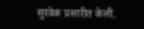सुरवेक प्रसारीत केली.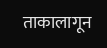ताकालागून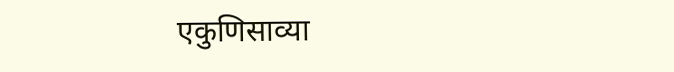एकुणिसाव्या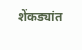शेंकड्यांत